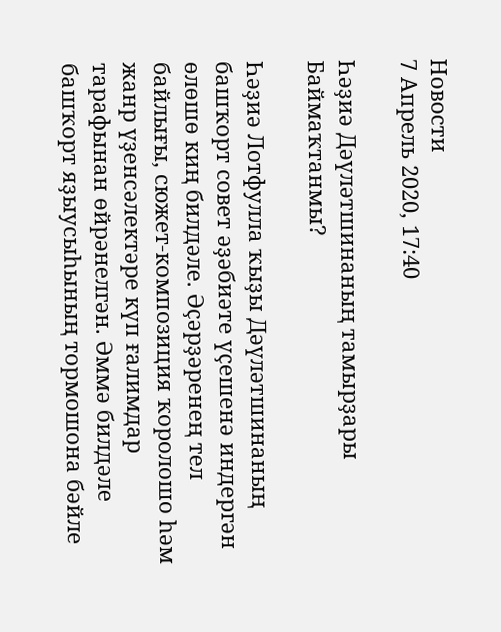Новости
7 Апрель 2020, 17:40

Һәҙиә Дәүләтшинаның тамырҙары Баймаҡтанмы?

Һәҙиә Лотфулла ҡыҙы Дәүләтшинаның башҡорт совет әҙәбиәте үҫешенә индергән өлөшө киң билдәле. Әҫәрҙәренең тел байлығы, сюжет-композиция ҡоролошо һәм жанр үҙенсәлектәре күп ғалимдар тарафынан өйрәнелгән. Әммә билдәле башҡорт яҙыусыһының тормошона бәйле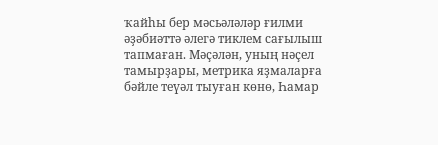ҡайһы бер мәсьәләләр ғилми әҙәбиәттә әлегә тиклем сағылыш тапмаған. Мәҫәлән, уның нәҫел тамырҙары, метрика яҙмаларға бәйле теүәл тыуған көнө, Һамар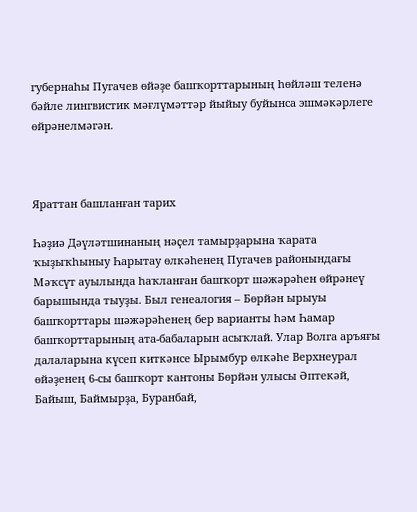губернаһы Пугачев өйәҙе башҡорттарының һөйләш теленә бәйле лингвистик мәғлүмәттәр йыйыу буйынса эшмәкәрлеге өйрәнелмәгән.



Яраттан башланған тарих

Һәҙиә Дәүләтшинаның нәҫел тамырҙарына ҡарата ҡыҙыҡһыныу Һарытау өлкәһенең Пугачев районындағы Мәҡсүт ауылында һаҡланған башҡорт шәжәрәһен өйрәнеү барышында тыуҙы. Был генеалогия – Бөрйән ырыуы башҡорттары шәжәрәһенең бер варианты һәм Һамар башҡорттарының ата-бабаларын асыҡлай. Улар Волга аръяғы далаларына күсеп киткәнсе Ырымбур өлкәһе Верхнеурал өйәҙенең 6-сы башҡорт кантоны Бөрйән улысы Әптекәй, Байыш, Баймырҙа, Буранбай,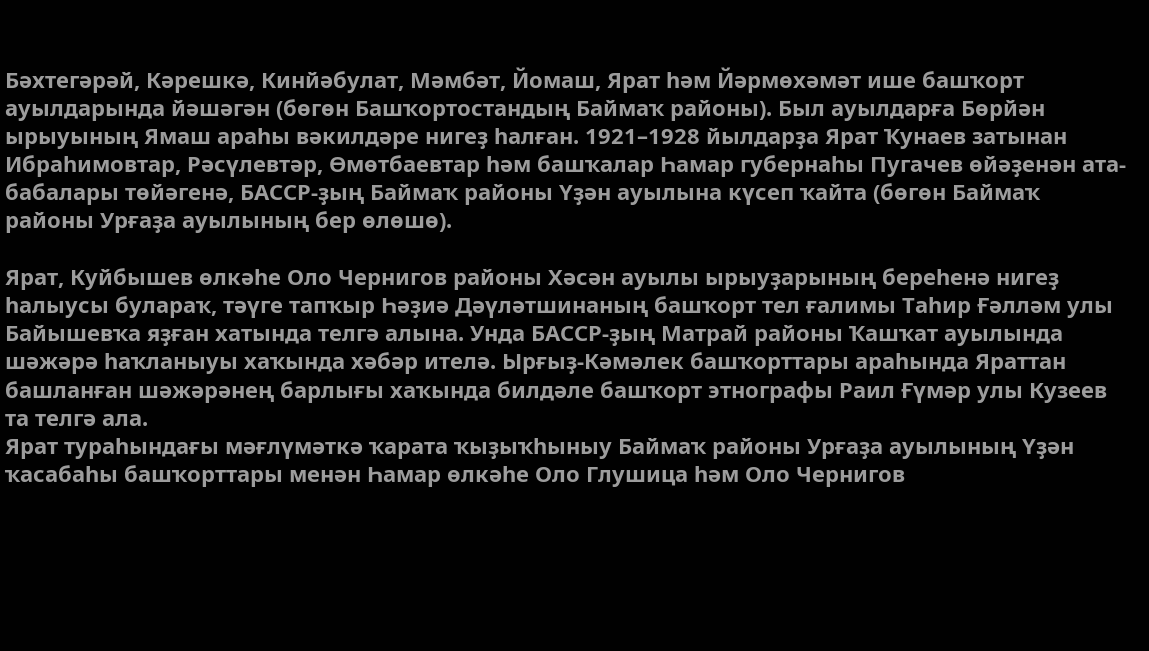Бәхтегәрәй, Кәрешкә, Кинйәбулат, Мәмбәт, Йомаш, Ярат һәм Йәрмөхәмәт ише башҡорт ауылдарында йәшәгән (бөгөн Башҡортостандың Баймаҡ районы). Был ауылдарға Бөрйән ырыуының Ямаш араһы вәкилдәре нигеҙ һалған. 1921–1928 йылдарҙа Ярат Ҡунаев затынан Ибраһимовтар, Рәсүлевтәр, Өмөтбаевтар һәм башҡалар Һамар губернаһы Пугачев өйәҙенән ата-бабалары төйәгенә, БАССР-ҙың Баймаҡ районы Үҙән ауылына күсеп ҡайта (бөгөн Баймаҡ районы Урғаҙа ауылының бер өлөшө).

Ярат, Куйбышев өлкәһе Оло Чернигов районы Хәсән ауылы ырыуҙарының береһенә нигеҙ һалыусы булараҡ, тәүге тапҡыр Һәҙиә Дәүләтшинаның башҡорт тел ғалимы Таһир Ғәлләм улы Байышевҡа яҙған хатында телгә алына. Унда БАССР-ҙың Матрай районы Ҡашҡат ауылында шәжәрә һаҡланыуы хаҡында хәбәр ителә. Ырғыҙ-Кәмәлек башҡорттары араһында Яраттан башланған шәжәрәнең барлығы хаҡында билдәле башҡорт этнографы Раил Ғүмәр улы Кузеев та телгә ала.
Ярат тураһындағы мәғлүмәткә ҡарата ҡыҙыҡһыныу Баймаҡ районы Урғаҙа ауылының Үҙән ҡасабаһы башҡорттары менән Һамар өлкәһе Оло Глушица һәм Оло Чернигов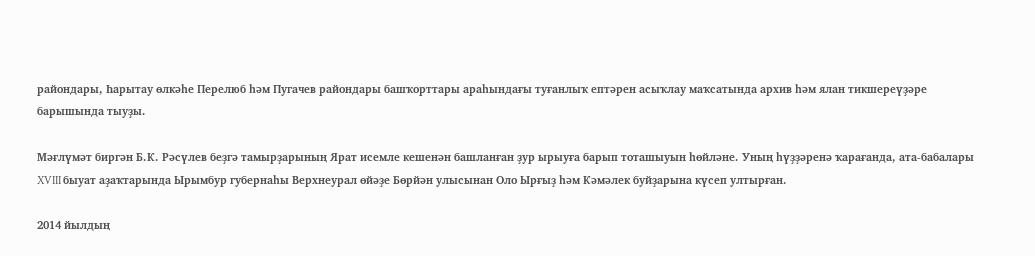райондары, Һарытау өлкәһе Перелюб һәм Пугачев райондары башҡорттары араһындағы туғанлыҡ ептәрен асыҡлау маҡсатында архив һәм ялан тикшереүҙәре барышында тыуҙы.

Мәғлүмәт биргән Б.К. Рәсүлев беҙгә тамырҙарының Ярат исемле кешенән башланған ҙур ырыуға барып тоташыуын һөйләне. Уның һүҙҙәренә ҡарағанда, ата-бабалары XVIII быуат аҙаҡтарында Ырымбур губернаһы Верхнеурал өйәҙе Бөрйән улысынан Оло Ырғыҙ һәм Кәмәлек буйҙарына күсеп ултырған.

2014 йылдың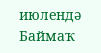июлендә Баймаҡ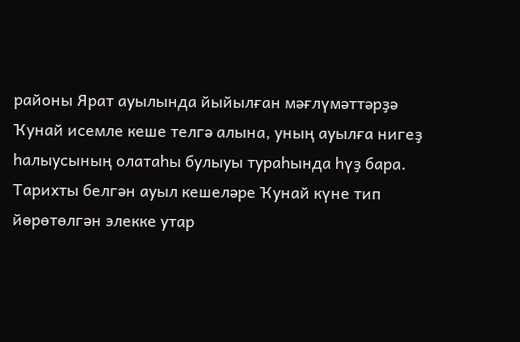районы Ярат ауылында йыйылған мәғлүмәттәрҙә Ҡунай исемле кеше телгә алына, уның ауылға нигеҙ һалыусының олатаһы булыуы тураһында һүҙ бара. Тарихты белгән ауыл кешеләре Ҡунай күне тип йөрөтөлгән элекке утар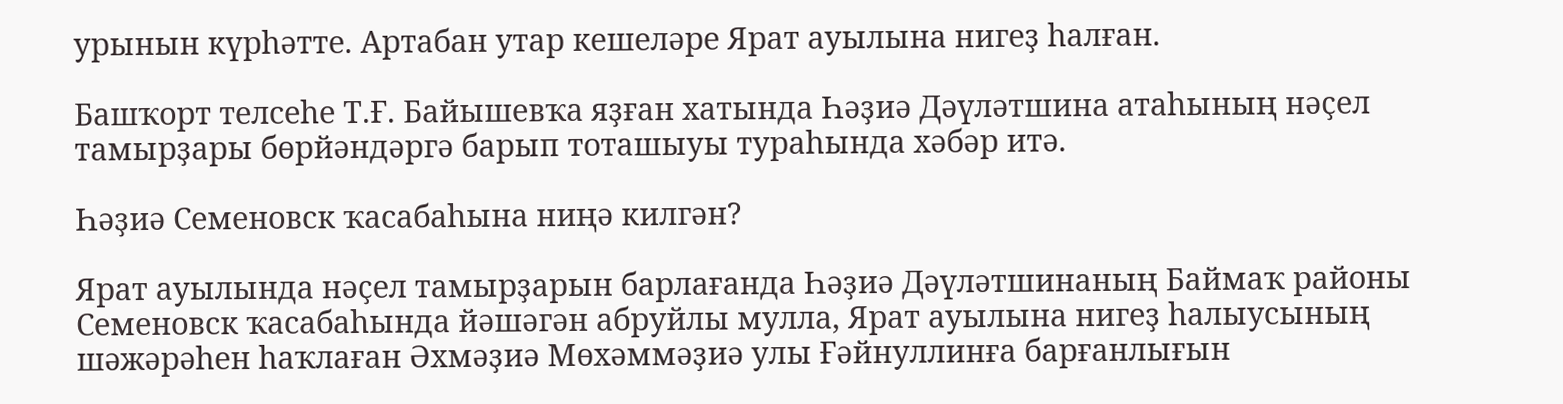урынын күрһәтте. Артабан утар кешеләре Ярат ауылына нигеҙ һалған.

Башҡорт телсеһе Т.Ғ. Байышевҡа яҙған хатында Һәҙиә Дәүләтшина атаһының нәҫел тамырҙары бөрйәндәргә барып тоташыуы тураһында хәбәр итә.

Һәҙиә Семеновск ҡасабаһына ниңә килгән?

Ярат ауылында нәҫел тамырҙарын барлағанда Һәҙиә Дәүләтшинаның Баймаҡ районы Семеновск ҡасабаһында йәшәгән абруйлы мулла, Ярат ауылына нигеҙ һалыусының шәжәрәһен һаҡлаған Әхмәҙиә Мөхәммәҙиә улы Ғәйнуллинға барғанлығын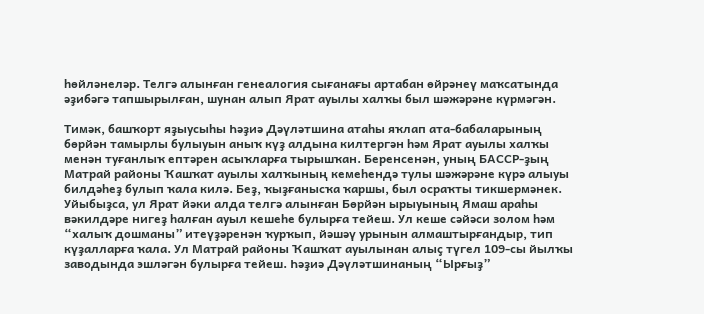һөйләнеләр. Телгә алынған генеалогия сығанағы артабан өйрәнеү маҡсатында әҙибәгә тапшырылған, шунан алып Ярат ауылы халҡы был шәжәрәне күрмәгән.

Тимәк, башҡорт яҙыусыһы Һәҙиә Дәүләтшина атаһы яҡлап ата-бабаларының бөрйән тамырлы булыуын аныҡ күҙ алдына килтергән һәм Ярат ауылы халҡы менән туғанлыҡ ептәрен асыҡларға тырышҡан. Беренсенән, уның БАССР-ҙың Матрай районы Ҡашҡат ауылы халҡының кемеһендә тулы шәжәрәне күрә алыуы билдәһеҙ булып ҡала килә. Беҙ, ҡыҙғанысҡа ҡаршы, был осраҡты тикшермәнек. Уйыбыҙса, ул Ярат йәки алда телгә алынған Бөрйән ырыуының Ямаш араһы вәкилдәре нигеҙ һалған ауыл кешеһе булырға тейеш. Ул кеше сәйәси золом һәм “халыҡ дошманы” итеүҙәренән ҡурҡып, йәшәү урынын алмаштырғандыр, тип күҙалларға ҡала. Ул Матрай районы Ҡашҡат ауылынан алыҫ түгел 109-сы йылҡы заводында эшләгән булырға тейеш. Һәҙиә Дәүләтшинаның “Ырғыҙ”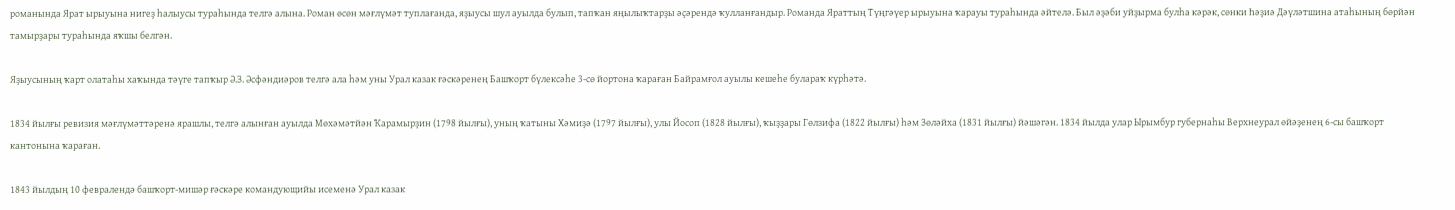романында Ярат ырыуына нигеҙ һалыусы тураһында телгә алына. Роман өсөн мәғлүмәт туплағанда, яҙыусы шул ауылда булып, тапҡан яңылыҡтарҙы әҫәрендә ҡулланғандыр. Романда Яраттың Түңгәүер ырыуына ҡарауы тураһында әйтелә. Был әҙәби уйҙырма булһа кәрәк, сөнки Һәҙиә Дәүләтшина атаһының бөрйән тамырҙары тураһында яҡшы белгән.

Яҙыусының ҡарт олатаһы хаҡында тәүге тапҡыр Ә.З. Әсфәндиәров телгә ала һәм уны Урал казак ғәскәренең Башҡорт бүлексәһе 3-сө йортона ҡараған Байрамғол ауылы кешеһе булараҡ күрһәтә.

1834 йылғы ревизия мәғлүмәттәренә ярашлы, телгә алынған ауылда Мөхәмәтйән Ҡарамырҙин (1798 йылғы), уның ҡатыны Хәмиҙә (1797 йылғы), улы Йосоп (1828 йылғы), ҡыҙҙары Гөлзифа (1822 йылғы) һәм Зөләйха (1831 йылғы) йәшәгән. 1834 йылда улар Ырымбур губернаһы Верхнеурал өйәҙенең 6-сы башҡорт кантонына ҡараған.

1843 йылдың 10 февралендә башҡорт-мишәр ғәскәре командующийы исеменә Урал казак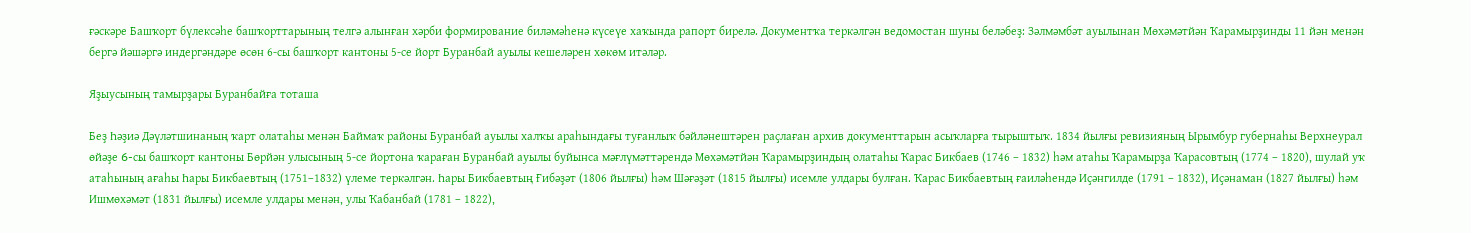ғәскәре Башҡорт бүлексәһе башҡорттарының телгә алынған хәрби формирование биләмәһенә күсеүе хаҡында рапорт бирелә. Документҡа теркәлгән ведомостан шуны беләбеҙ: Зәлмәмбәт ауылынан Мөхәмәтйән Ҡарамырҙинды 11 йән менән бергә йәшәргә индергәндәре өсөн 6-сы башҡорт кантоны 5-се йорт Буранбай ауылы кешеләрен хөкөм итәләр.

Яҙыусының тамырҙары Буранбайға тоташа

Беҙ Һәҙиә Дәүләтшинаның ҡарт олатаһы менән Баймаҡ районы Буранбай ауылы халҡы араһындағы туғанлыҡ бәйләнештәрен раҫлаған архив документтарын асыҡларға тырыштыҡ. 1834 йылғы ревизияның Ырымбур губернаһы Верхнеурал өйәҙе 6-cы башҡорт кантоны Бөрйән улысының 5-се йортона ҡараған Буранбай ауылы буйынса мәғлүмәттәрендә Мөхәмәтйән Ҡарамырҙиндың олатаһы Ҡарас Бикбаев (1746 – 1832) һәм атаһы Ҡарамырҙа Ҡарасовтың (1774 – 1820), шулай уҡ атаһының ағаһы Һары Бикбаевтың (1751–1832) үлеме теркәлгән. Һары Бикбаевтың Ғибәҙәт (1806 йылғы) һәм Шәғәҙәт (1815 йылғы) исемле улдары булған. Ҡарас Бикбаевтың ғаиләһендә Иҫәнгилде (1791 – 1832), Иҫәнаман (1827 йылғы) һәм Ишмөхәмәт (1831 йылғы) исемле улдары менән, улы Ҡабанбай (1781 – 1822),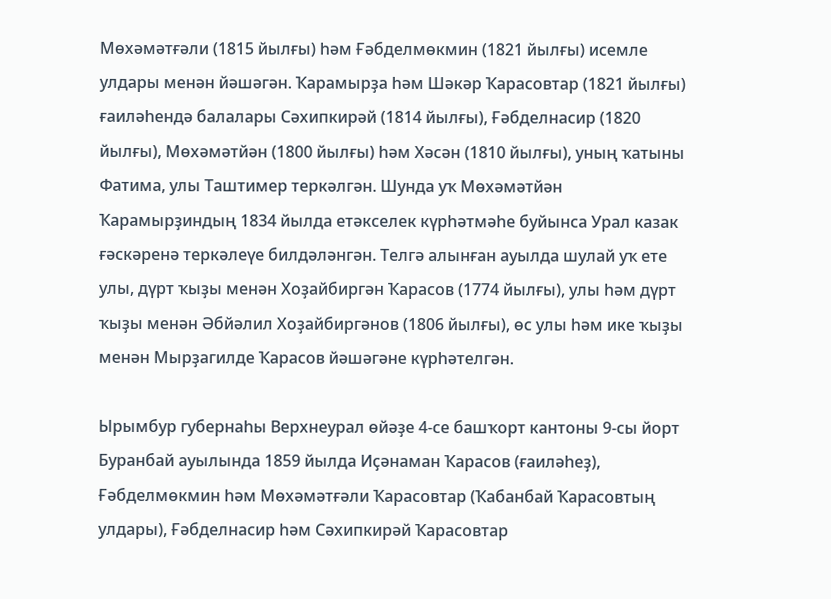Мөхәмәтғәли (1815 йылғы) һәм Ғәбделмөкмин (1821 йылғы) исемле улдары менән йәшәгән. Ҡарамырҙа һәм Шәкәр Ҡарасовтар (1821 йылғы) ғаиләһендә балалары Сәхипкирәй (1814 йылғы), Ғәбделнасир (1820 йылғы), Мөхәмәтйән (1800 йылғы) һәм Хәсән (1810 йылғы), уның ҡатыны Фатима, улы Таштимер теркәлгән. Шунда уҡ Мөхәмәтйән Ҡарамырҙиндың 1834 йылда етәкселек күрһәтмәһе буйынса Урал казак ғәскәренә теркәлеүе билдәләнгән. Телгә алынған ауылда шулай уҡ ете улы, дүрт ҡыҙы менән Хоҙайбиргән Ҡарасов (1774 йылғы), улы һәм дүрт ҡыҙы менән Әбйәлил Хоҙайбиргәнов (1806 йылғы), өс улы һәм ике ҡыҙы менән Мырҙагилде Ҡарасов йәшәгәне күрһәтелгән.

Ырымбур губернаһы Верхнеурал өйәҙе 4-се башҡорт кантоны 9-сы йорт Буранбай ауылында 1859 йылда Иҫәнаман Ҡарасов (ғаиләһеҙ), Ғәбделмөкмин һәм Мөхәмәтғәли Ҡарасовтар (Ҡабанбай Ҡарасовтың улдары), Ғәбделнасир һәм Сәхипкирәй Ҡарасовтар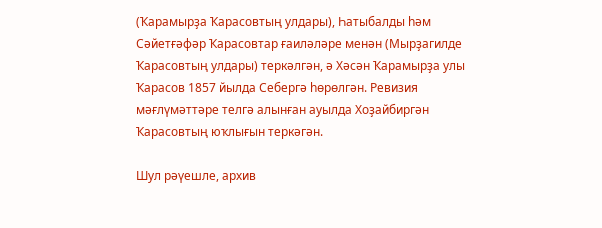(Ҡарамырҙа Ҡарасовтың улдары), Һатыбалды һәм Сәйетғәфәр Ҡарасовтар ғаиләләре менән (Мырҙагилде Ҡарасовтың улдары) теркәлгән, ә Хәсән Ҡарамырҙа улы Ҡарасов 1857 йылда Себергә һөрөлгән. Ревизия мәғлүмәттәре телгә алынған ауылда Хоҙайбиргән Ҡарасовтың юҡлығын теркәгән.

Шул рәүешле, архив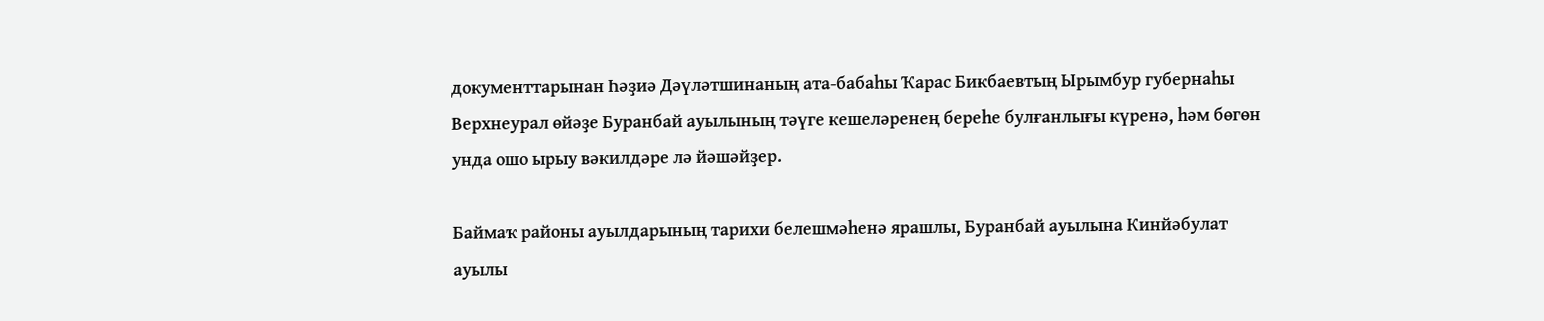документтарынан Һәҙиә Дәүләтшинаның ата-бабаһы Ҡарас Бикбаевтың Ырымбур губернаһы Верхнеурал өйәҙе Буранбай ауылының тәүге кешеләренең береһе булғанлығы күренә, һәм бөгөн унда ошо ырыу вәкилдәре лә йәшәйҙер.

Баймаҡ районы ауылдарының тарихи белешмәһенә ярашлы, Буранбай ауылына Кинйәбулат ауылы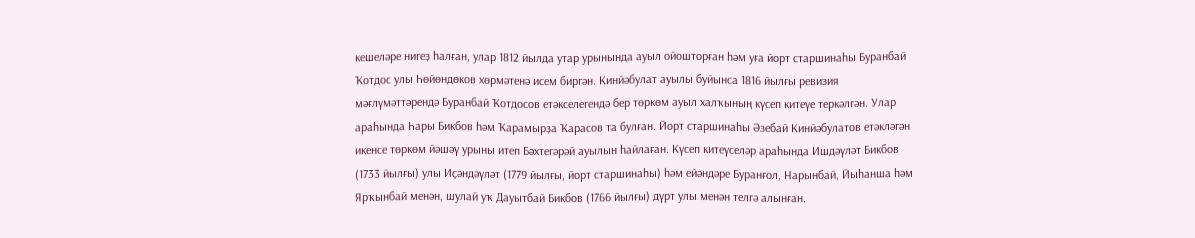кешеләре нигеҙ һалған, улар 1812 йылда утар урынында ауыл ойошторған һәм уға йорт старшинаһы Буранбай Ҡотдос улы Һөйөндөков хөрмәтенә исем биргән. Кинйәбулат ауылы буйынса 1816 йылғы ревизия мәғлүмәттәрендә Буранбай Ҡотдосов етәкселегендә бер төркөм ауыл халҡының күсеп китеүе теркәлгән. Улар араһында Һары Бикбов һәм Ҡарамырҙа Ҡарасов та булған. Йорт старшинаһы Әзебай Кинйәбулатов етәкләгән икенсе төркөм йәшәү урыны итеп Бәхтегәрәй ауылын һайлаған. Күсеп китеүселәр араһында Ишдәүләт Бикбов (1733 йылғы) улы Иҫәндәүләт (1779 йылғы, йорт старшинаһы) һәм ейәндәре Буранғол, Нарынбай, Йыһанша һәм Ярҡынбай менән, шулай уҡ Дауытбай Бикбов (1766 йылғы) дүрт улы менән телгә алынған.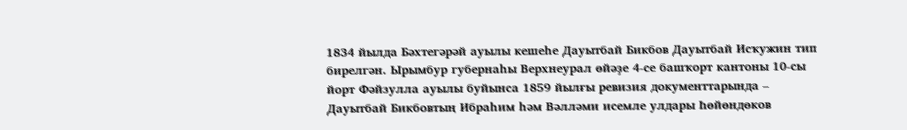1834 йылда Бәхтегәрәй ауылы кешеһе Дауытбай Бикбов Дауытбай Исҡужин тип бирелгән. Ырымбур губернаһы Верхнеурал өйәҙе 4-се башҡорт кантоны 10-сы йорт Фәйзулла ауылы буйынса 1859 йылғы ревизия документтарында – Дауытбай Бикбовтың Ибраһим һәм Вәлләми исемле улдары Һөйөндөков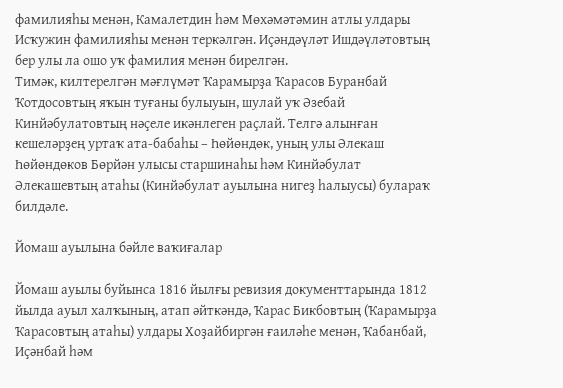фамилияһы менән, Камалетдин һәм Мөхәмәтәмин атлы улдары Исҡужин фамилияһы менән теркәлгән. Иҫәндәүләт Ишдәүләтовтың бер улы ла ошо уҡ фамилия менән бирелгән.
Тимәк, килтерелгән мәғлүмәт Ҡарамырҙа Ҡарасов Буранбай Ҡотдосовтың яҡын туғаны булыуын, шулай уҡ Әзебай Кинйәбулатовтың нәҫеле икәнлеген раҫлай. Телгә алынған кешеләрҙең уртаҡ ата-бабаһы – Һөйөндөк, уның улы Әлекаш Һөйөндөков Бөрйән улысы старшинаһы һәм Кинйәбулат Әлекашевтың атаһы (Кинйәбулат ауылына нигеҙ һалыусы) булараҡ билдәле.

Йомаш ауылына бәйле ваҡиғалар

Йомаш ауылы буйынса 1816 йылғы ревизия документтарында 1812 йылда ауыл халҡының, атап әйткәндә, Ҡарас Бикбовтың (Ҡарамырҙа Ҡарасовтың атаһы) улдары Хоҙайбиргән ғаиләһе менән, Ҡабанбай, Иҫәнбай һәм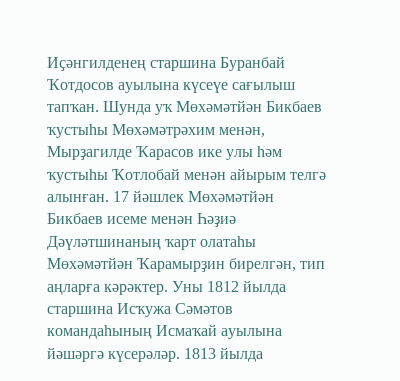Иҫәнгилденең старшина Буранбай Ҡотдосов ауылына күсеүе сағылыш тапҡан. Шунда уҡ Мөхәмәтйән Бикбаев ҡустыһы Мөхәмәтрәхим менән, Мырҙагилде Ҡарасов ике улы һәм ҡустыһы Ҡотлобай менән айырым телгә алынған. 17 йәшлек Мөхәмәтйән Бикбаев исеме менән Һәҙиә Дәүләтшинаның ҡарт олатаһы Мөхәмәтйән Ҡарамырҙин бирелгән, тип аңларға кәрәктер. Уны 1812 йылда старшина Исҡужа Сәмәтов командаһының Исмаҡай ауылына йәшәргә күсерәләр. 1813 йылда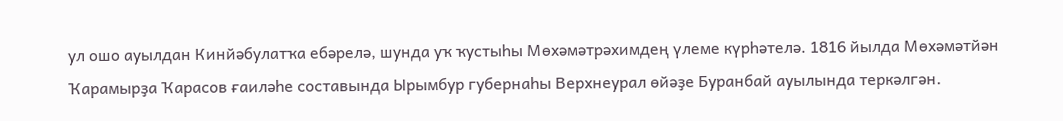ул ошо ауылдан Кинйәбулатҡа ебәрелә, шунда уҡ ҡустыһы Мөхәмәтрәхимдең үлеме күрһәтелә. 1816 йылда Мөхәмәтйән Ҡарамырҙа Ҡарасов ғаиләһе составында Ырымбур губернаһы Верхнеурал өйәҙе Буранбай ауылында теркәлгән.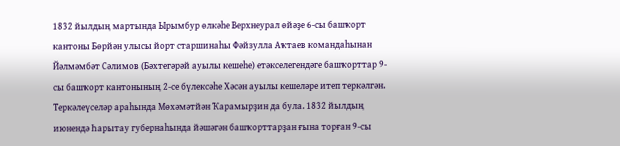1832 йылдың мартында Ырымбур өлкәһе Верхнеурал өйәҙе 6-сы башҡорт кантоны Бөрйән улысы йорт старшинаһы Фәйзулла Аҡтаев командаһынан Йәлмәмбәт Сәлимов (Бәхтегәрәй ауылы кешеһе) етәкселегендәге башҡорттар 9-сы башҡорт кантонының 2-се бүлексәһе Хәсән ауылы кешеләре итеп теркәлгән. Теркәлеүселәр араһында Мөхәмәтйән Ҡарамырҙин да була. 1832 йылдың июнендә Һарытау губернаһында йәшәгән башҡорттарҙан ғына торған 9-сы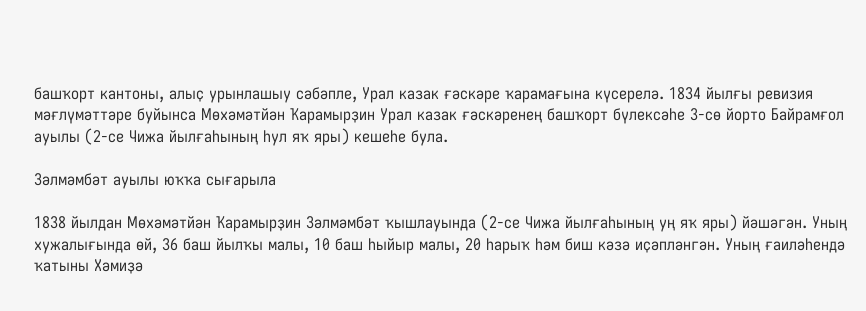башҡорт кантоны, алыҫ урынлашыу сәбәпле, Урал казак ғәскәре ҡарамағына күсерелә. 1834 йылғы ревизия мәғлүмәттәре буйынса Мөхәмәтйән Ҡарамырҙин Урал казак ғәскәренең башҡорт бүлексәһе 3-сө йорто Байрамғол ауылы (2-се Чижа йылғаһының һул яҡ яры) кешеһе була.

Зәлмәмбәт ауылы юҡҡа сығарыла

1838 йылдан Мөхәмәтйән Ҡарамырҙин Зәлмәмбәт ҡышлауында (2-се Чижа йылғаһының уң яҡ яры) йәшәгән. Уның хужалығында өй, 36 баш йылҡы малы, 10 баш һыйыр малы, 20 һарыҡ һәм биш кәзә иҫәпләнгән. Уның ғаиләһендә ҡатыны Хәмиҙә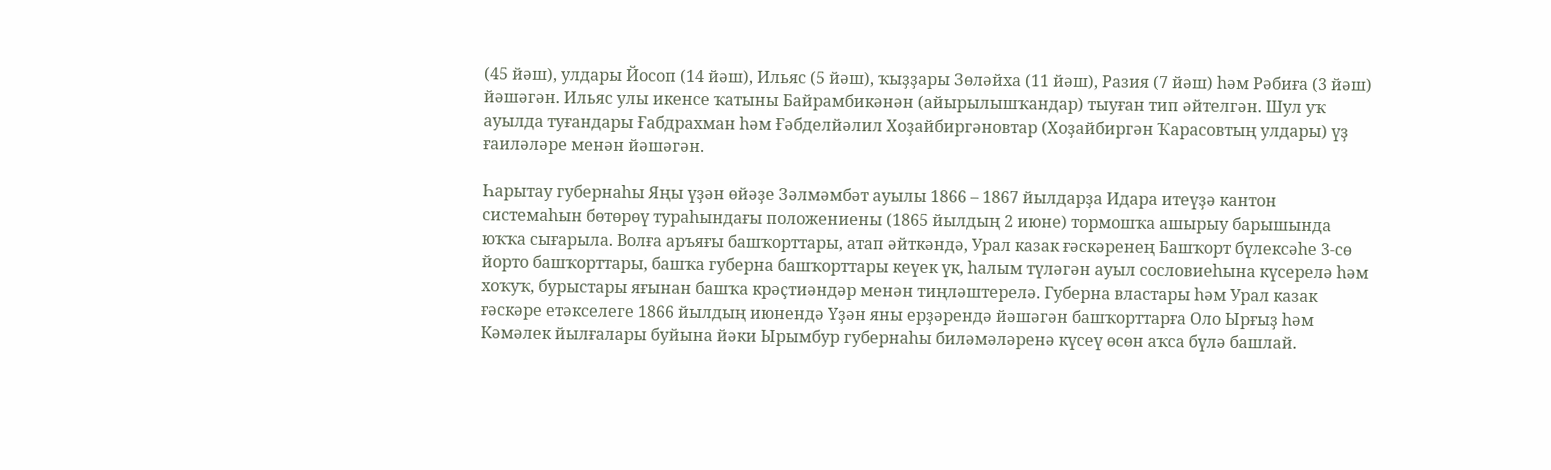(45 йәш), улдары Йосоп (14 йәш), Ильяс (5 йәш), ҡыҙҙары Зөләйха (11 йәш), Разия (7 йәш) һәм Рәбиға (3 йәш) йәшәгән. Ильяс улы икенсе ҡатыны Байрамбикәнән (айырылышҡандар) тыуған тип әйтелгән. Шул уҡ ауылда туғандары Ғабдрахман һәм Ғәбделйәлил Хоҙайбиргәновтар (Хоҙайбиргән Ҡарасовтың улдары) үҙ ғаиләләре менән йәшәгән.

Һарытау губернаһы Яңы үҙән өйәҙе Зәлмәмбәт ауылы 1866 – 1867 йылдарҙа Идара итеүҙә кантон системаһын бөтөрөү тураһындағы положениены (1865 йылдың 2 июне) тормошҡа ашырыу барышында юҡҡа сығарыла. Волға аръяғы башҡорттары, атап әйткәндә, Урал казак ғәскәренең Башҡорт бүлексәһе 3-сө йорто башҡорттары, башҡа губерна башҡорттары кеүек үк, һалым түләгән ауыл сословиеһына күсерелә һәм хоҡуҡ, бурыстары яғынан башҡа крәҫтиәндәр менән тиңләштерелә. Губерна властары һәм Урал казак ғәскәре етәкселеге 1866 йылдың июнендә Үҙән яны ерҙәрендә йәшәгән башҡорттарға Оло Ырғыҙ һәм Кәмәлек йылғалары буйына йәки Ырымбур губернаһы биләмәләренә күсеү өсөн аҡса бүлә башлай.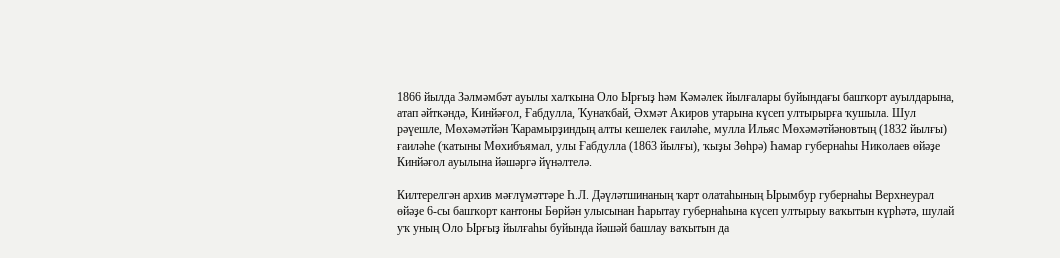1866 йылда Зәлмәмбәт ауылы халҡына Оло Ырғыҙ һәм Кәмәлек йылғалары буйындағы башҡорт ауылдарына, атап әйткәндә, Кинйәғол, Ғабдулла, Ҡунаҡбай, Әхмәт Акиров утарына күсеп ултырырға ҡушыла. Шул рәүешле, Мөхәмәтйән Ҡарамырҙиндың алты кешелек ғаиләһе, мулла Ильяс Мөхәмәтйәновтың (1832 йылғы) ғаиләһе (ҡатыны Мөхибъямал, улы Ғабдулла (1863 йылғы), ҡыҙы Зөһрә) Һамар губернаһы Николаев өйәҙе Кинйәғол ауылына йәшәргә йүнәлтелә.

Килтерелгән архив мәғлүмәттәре Һ.Л. Дәүләтшинаның ҡарт олатаһының Ырымбур губернаһы Верхнеурал өйәҙе 6-сы башҡорт кантоны Бөрйән улысынан Һарытау губернаһына күсеп ултырыу ваҡытын күрһәтә, шулай уҡ уның Оло Ырғыҙ йылғаһы буйында йәшәй башлау ваҡытын да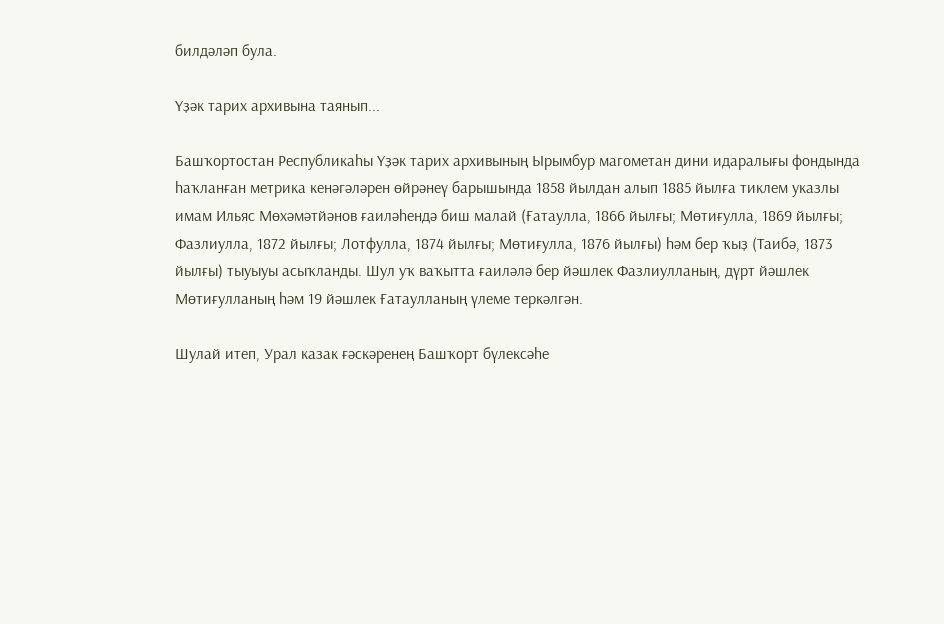билдәләп була.

Үҙәк тарих архивына таянып...

Башҡортостан Республикаһы Үҙәк тарих архивының Ырымбур магометан дини идаралығы фондында һаҡланған метрика кенәгәләрен өйрәнеү барышында 1858 йылдан алып 1885 йылға тиклем указлы имам Ильяс Мөхәмәтйәнов ғаиләһендә биш малай (Ғатаулла, 1866 йылғы; Мөтиғулла, 1869 йылғы; Фазлиулла, 1872 йылғы; Лотфулла, 1874 йылғы; Мөтиғулла, 1876 йылғы) һәм бер ҡыҙ (Таибә, 1873 йылғы) тыуыуы асыҡланды. Шул уҡ ваҡытта ғаиләлә бер йәшлек Фазлиулланың, дүрт йәшлек Мөтиғулланың һәм 19 йәшлек Ғатаулланың үлеме теркәлгән.

Шулай итеп, Урал казак ғәскәренең Башҡорт бүлексәһе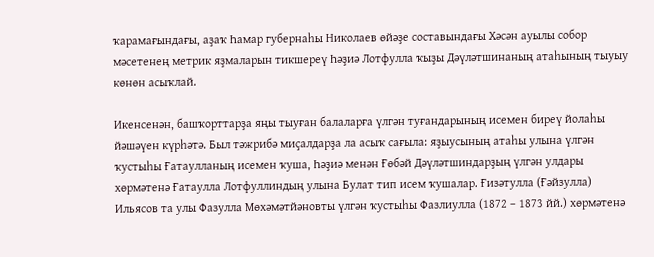ҡарамағындағы, аҙаҡ Һамар губернаһы Николаев өйәҙе составындағы Хәсән ауылы собор мәсетенең метрик яҙмаларын тикшереү Һәҙиә Лотфулла ҡыҙы Дәүләтшинаның атаһының тыуыу көнөн асыҡлай.

Икенсенән, башҡорттарҙа яңы тыуған балаларға үлгән туғандарының исемен биреү йолаһы йәшәүен күрһәтә. Был тәжрибә миҫалдарҙа ла асыҡ сағыла: яҙыусының атаһы улына үлгән ҡустыһы Ғатаулланың исемен ҡуша, Һәҙиә менән Ғөбәй Дәүләтшиндарҙың үлгән улдары хөрмәтенә Ғатаулла Лотфуллиндың улына Булат тип исем ҡушалар. Ғизәтулла (Ғәйзулла) Ильясов та улы Фазулла Мөхәмәтйәновты үлгән ҡустыһы Фазлиулла (1872 – 1873 йй.) хөрмәтенә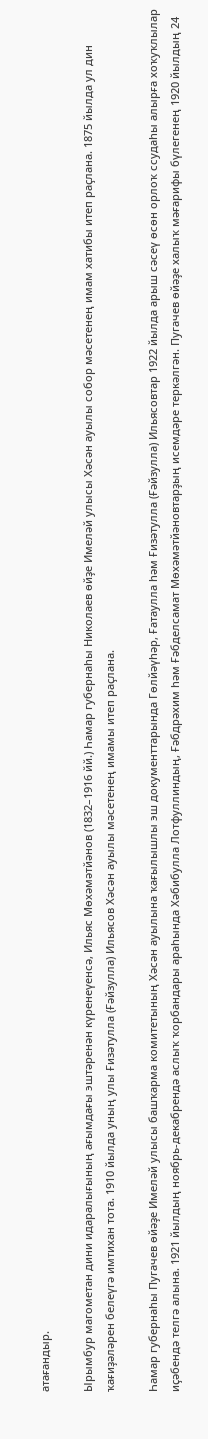атағандыр.

Ырымбур магометан дини идаралығының ағымдағы эштәренән күренеүенсә, Ильяс Мөхәмәтйәнов (1832–1916 йй.) Һамар губернаһы Николаев өйҙе Имеләй улысы Хәсән ауылы собор мәсетенең имам хатибы итеп раҫлана. 1875 йылда ул дин ҡағиҙәләрен белеүгә имтихан тота. 1910 йылда уның улы Ғизәтулла (Ғәйзулла) Ильясов Хәсән ауылы мәсетенең имамы итеп раҫлана.

Һамар губернаһы Пугачев өйәҙе Имеләй улысы башҡарма комитетының Хәсән ауылына ҡағылышлы эш документтарында Гөлйәүһәр, Ғатаулла һәм Ғизәтулла (Ғәйзулла) Ильясовтар 1922 йылда арыш сәсеү өсөн орлоҡ ссудаһы алырға хоҡуҡлылар иҫәбендә телгә алына. 1921 йылдың ноябрь-декабрендә аслыҡ ҡорбандары араһында Хәбибулла Лотфуллиндың, Ғәбдрәхим һәм Ғәбделсамат Мөхәмәтйәновтарҙың исемдәре теркәлгән. Пугачев өйәҙе халыҡ мәғарифы бүлегенең 1920 йылдың 24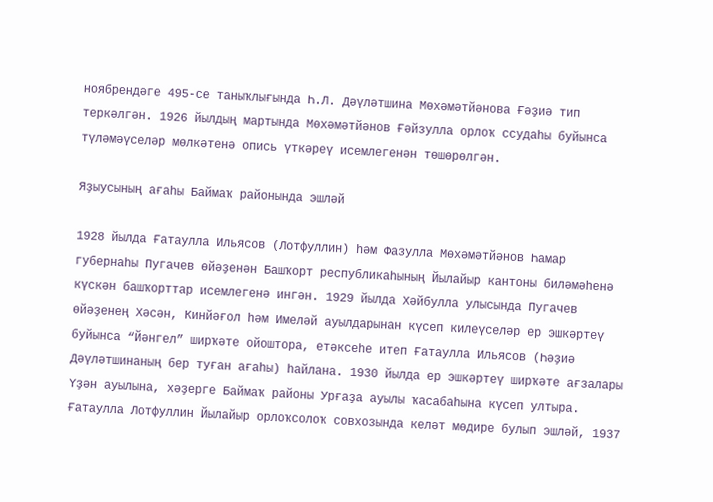ноябрендәге 495-се таныҡлығында Һ.Л. Дәүләтшина Мөхәмәтйәнова Ғәҙиә тип теркәлгән. 1926 йылдың мартында Мөхәмәтйәнов Ғәйзулла орлоҡ ссудаһы буйынса түләмәүселәр мөлкәтенә опись үткәреү исемлегенән төшөрөлгән.

Яҙыусының ағаһы Баймаҡ районында эшләй

1928 йылда Ғатаулла Ильясов (Лотфуллин) һәм Фазулла Мөхәмәтйәнов Һамар губернаһы Пугачев өйәҙенән Башҡорт республикаһының Йылайыр кантоны биләмәһенә күскән башҡорттар исемлегенә ингән. 1929 йылда Хәйбулла улысында Пугачев өйәҙенең Хәсән, Кинйәғол һәм Имеләй ауылдарынан күсеп килеүселәр ер эшкәртеү буйынса “Йәнгел” ширҡәте ойоштора, етәксеһе итеп Ғатаулла Ильясов (Һәҙиә Дәүләтшинаның бер туған ағаһы) һайлана. 1930 йылда ер эшкәртеү ширҡәте ағзалары Үҙән ауылына, хәҙерге Баймаҡ районы Урғаҙа ауылы ҡасабаһына күсеп ултыра. Ғатаулла Лотфуллин Йылайыр орлоҡсолоҡ совхозында келәт мөдире булып эшләй, 1937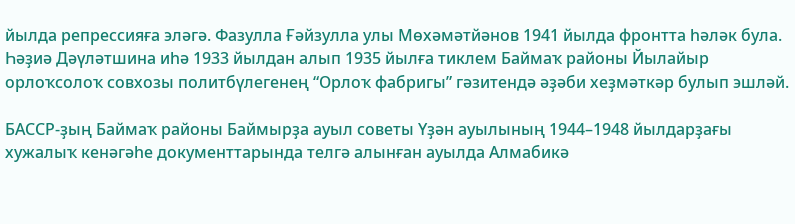йылда репрессияға эләгә. Фазулла Ғәйзулла улы Мөхәмәтйәнов 1941 йылда фронтта һәләк була. Һәҙиә Дәүләтшина иһә 1933 йылдан алып 1935 йылға тиклем Баймаҡ районы Йылайыр орлоҡсолоҡ совхозы политбүлегенең “Орлоҡ фабригы” гәзитендә әҙәби хеҙмәткәр булып эшләй.

БАССР-ҙың Баймаҡ районы Баймырҙа ауыл советы Үҙән ауылының 1944–1948 йылдарҙағы хужалыҡ кенәгәһе документтарында телгә алынған ауылда Алмабикә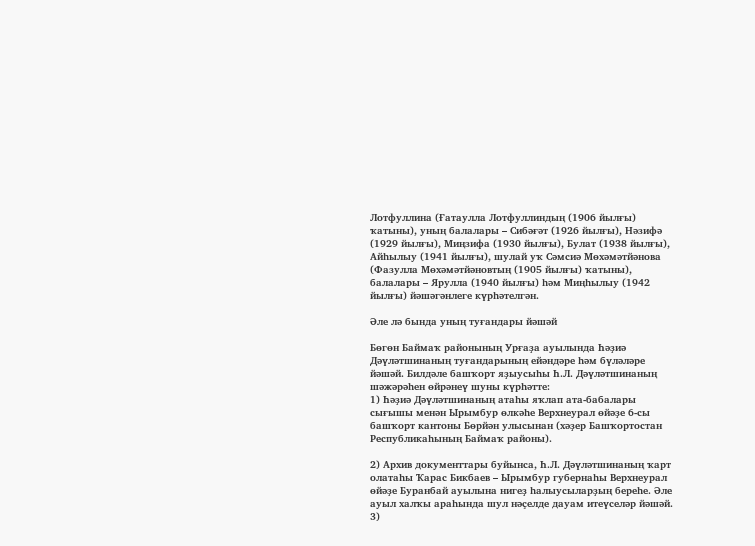Лотфуллина (Ғатаулла Лотфуллиндың (1906 йылғы) ҡатыны), уның балалары – Сибәғәт (1926 йылғы), Нәзифә (1929 йылғы), Миңзифа (1930 йылғы), Булат (1938 йылғы), Айһылыу (1941 йылғы), шулай уҡ Сәмсиә Мөхәмәтйәнова (Фазулла Мөхәмәтйәновтың (1905 йылғы) ҡатыны), балалары – Ярулла (1940 йылғы) һәм Миңһылыу (1942 йылғы) йәшәгәнлеге күрһәтелгән.

Әле лә бында уның туғандары йәшәй

Бөгөн Баймаҡ районының Урғаҙа ауылында Һәҙиә Дәүләтшинаның туғандарының ейәндәре һәм бүләләре йәшәй. Билдәле башҡорт яҙыусыһы Һ.Л. Дәүләтшинаның шәжәрәһен өйрәнеү шуны күрһәтте:
1) Һәҙиә Дәүләтшинаның атаһы яҡлап ата-бабалары сығышы менән Ырымбур өлкәһе Верхнеурал өйәҙе 6-сы башҡорт кантоны Бөрйән улысынан (хәҙер Башҡортостан Республикаһының Баймаҡ районы).

2) Архив документтары буйынса, Һ.Л. Дәүләтшинаның ҡарт олатаһы Ҡарас Бикбаев – Ырымбур губернаһы Верхнеурал өйәҙе Буранбай ауылына нигеҙ һалыусыларҙың береһе. Әле ауыл халҡы араһында шул нәҫелде дауам итеүселәр йәшәй.
3)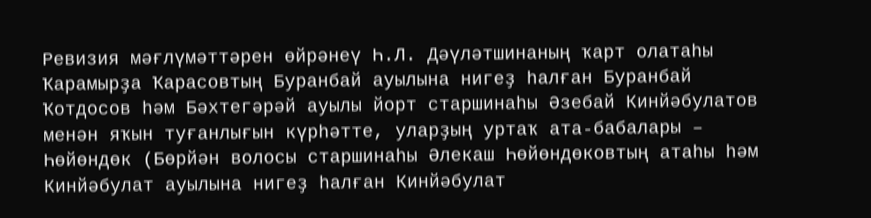Ревизия мәғлүмәттәрен өйрәнеү Һ.Л. Дәүләтшинаның ҡарт олатаһы Ҡарамырҙа Ҡарасовтың Буранбай ауылына нигеҙ һалған Буранбай Ҡотдосов һәм Бәхтегәрәй ауылы йорт старшинаһы Әзебай Кинйәбулатов менән яҡын туғанлығын күрһәтте, уларҙың уртаҡ ата-бабалары – Һөйөндөк (Бөрйән волосы старшинаһы Әлекаш Һөйөндөковтың атаһы һәм Кинйәбулат ауылына нигеҙ һалған Кинйәбулат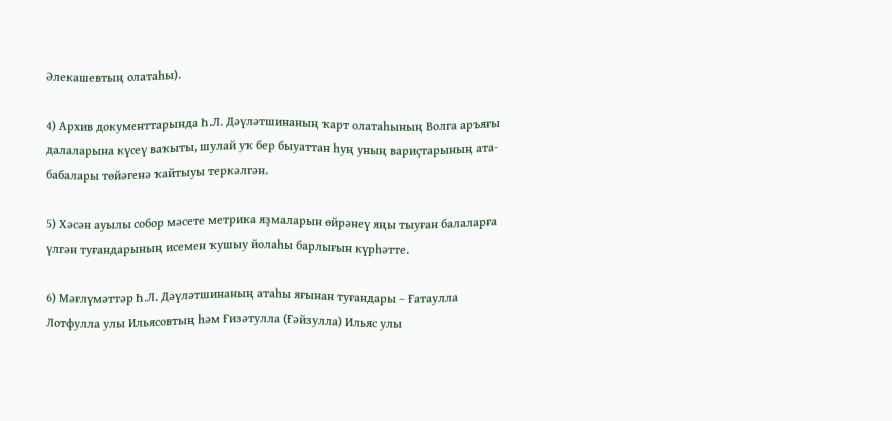Әлекашевтың олатаһы).

4) Архив документтарында Һ.Л. Дәүләтшинаның ҡарт олатаһының Волга аръяғы далаларына күсеү ваҡыты, шулай уҡ бер быуаттан һуң уның вариҫтарының ата-бабалары төйәгенә ҡайтыуы теркәлгән.

5) Хәсән ауылы собор мәсете метрика яҙмаларын өйрәнеү яңы тыуған балаларға үлгән туғандарының исемен ҡушыу йолаһы барлығын күрһәтте.

6) Мәғлүмәттәр Һ.Л. Дәүләтшинаның атаһы яғынан туғандары – Ғатаулла Лотфулла улы Ильясовтың һәм Ғизәтулла (Ғәйзулла) Ильяс улы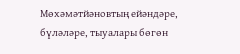Мөхәмәтйәновтың ейәндәре, бүләләре, тыуалары бөгөн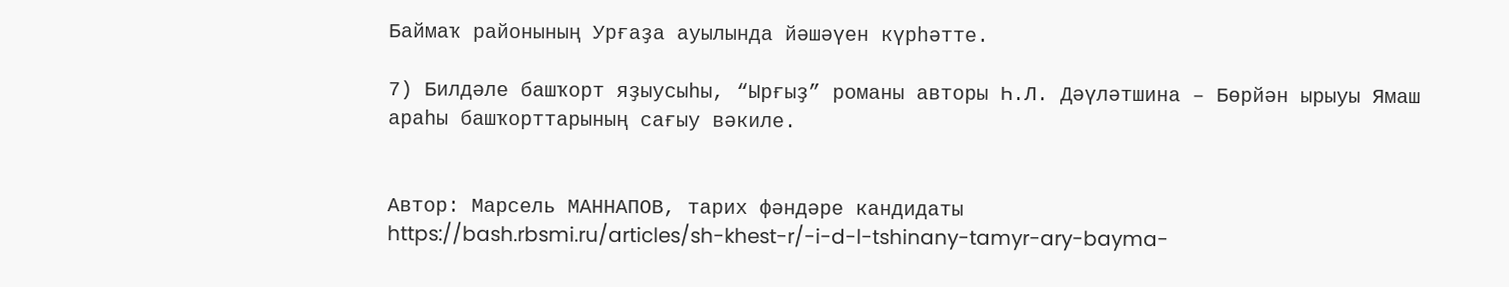Баймаҡ районының Урғаҙа ауылында йәшәүен күрһәтте.

7) Билдәле башҡорт яҙыусыһы, “Ырғыҙ” романы авторы Һ.Л. Дәүләтшина – Бөрйән ырыуы Ямаш араһы башҡорттарының сағыу вәкиле.


Автор: Марсель МАННАПОВ, тарих фәндәре кандидаты
https://bash.rbsmi.ru/articles/sh-khest-r/-i-d-l-tshinany-tamyr-ary-bayma-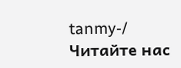tanmy-/
Читайте нас